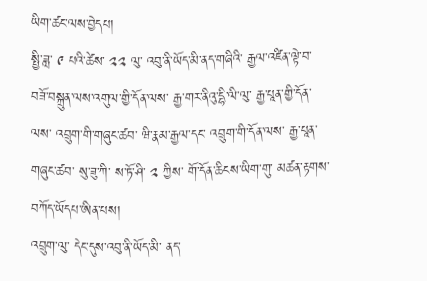ཡིག་ཚང་ལས་བྱེདཔ།
སྤྱི་ཟླ་ ༩ པའི་ཚེས་ ༢༢ ལུ་ འབུ་ནི་ཡོད་མི་ནད་གཞིའི་ རྒྱལ་འཛིན་ལྟེ་བ་ བཟོ་བསྐྲུན་ལས་འགུལ་གྱི་དོན་ལས་ རྒྱ་གར་ནིའུ་དྷི་ལི་ལུ་ རྒྱ་པཱན་གྱི་དོན་ལས་ འབྲུག་གི་གཞུང་ཚབ་ ཝི་རྣམ་རྒྱལ་དང་ འབྲུག་གི་དོན་ལས་ རྒྱ་པཱན་གཞུང་ཚབ་ སུ་ཟུ་ཀི་ ས་ཏོ་ཤི་ ༢ ཀྱིས་ གོ་དོན་ཆིངས་ཡིག་གུ་ མཚན་རྟགས་བཀོད་ཡོདཔ་ཨིན་པས།
འབྲུག་ལུ་ དེང་དུས་འབུ་ནི་ཡོད་མི་ ནད་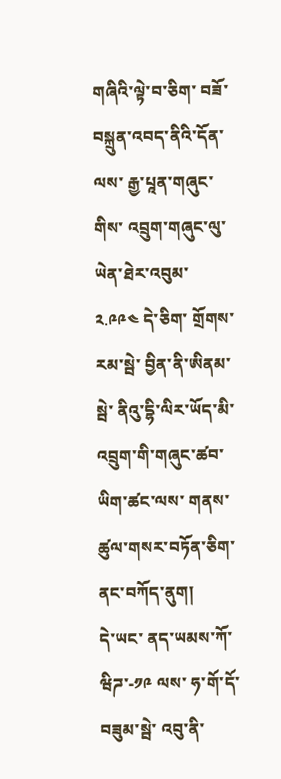གཞིའི་ལྟེ་བ་ཅིག་ བཟོ་བསྐྲུན་འབད་ནིའི་དོན་ལས་ རྒྱ་པཱན་གཞུང་གིས་ འབྲུག་གཞུང་ལུ་ ཡེན་ཐེར་འབུམ་ ༢.༩༩༤ དེ་ཅིག་ གྲོགས་རམ་སྦེ་ བྱིན་ནི་ཨིནམ་སྦེ་ ནིའུ་དྷི་ལིར་ཡོད་མི་ འབྲུག་གི་གཞུང་ཚབ་ ཡིག་ཚང་ལས་ གནས་ཚུལ་གསར་བཏོན་ཅིག་ནང་བཀོད་ནུག།
དེ་ཡང་ ནད་ཡམས་ཀོ་ཝིཌ་-༡༩ ལས་ ཧ་གོ་དོ་བཟུམ་སྦེ་ འབུ་ནི་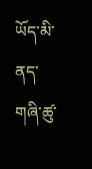ཡོད་མི་ ནད་གཞི་ཚུ་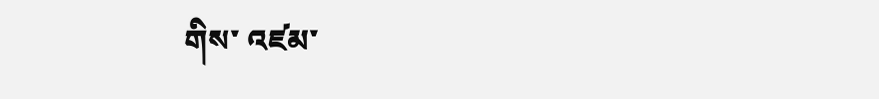གིས་ འཛམ་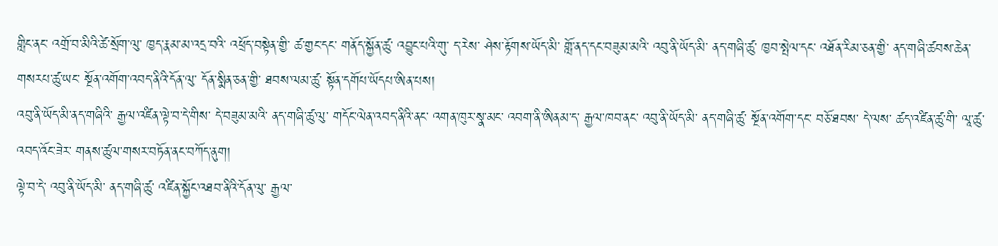གླིང་ནང་ འགྲོ་བ་མིའི་ཚེ་སྲོག་ལུ་ ཁྱད་རྣམ་མ་འདྲ་བའི་ འཕྲོད་བསྟེན་གྱི་ ཚ་གྱང་དང་ གནོད་སྐྱོན་ཚུ་ འབྱུང་པའི་གུ་ ད་རེས་ ཤེས་རྟོགས་ཡོད་མི་ གློ་ནད་དང་བཟུམ་མའི་ འབུ་ནི་ཡོད་མི་ ནད་གཞི་ཚུ་ ཁྱབ་སྤེལ་དང་ འཐོན་རིམ་ཅན་གྱི་ ནད་གཞི་ཚབས་ཆེན་གསརཔ་ཚུ་ཡང་ སྔོན་འགོག་འབད་ནིའི་དོན་ལུ་ དོན་སྨིན་ཅན་གྱི་ ཐབས་ལམ་ཚུ་ སྟོན་དགོཔ་ཡོདཔ་ཨིན་པས།
འབུ་ནི་ཡོད་མི་ནད་གཞིའི་ རྒྱལ་འཛིན་ལྟེ་བ་དེ་གིས་ དེ་བཟུམ་མའི་ ནད་གཞི་ཚུ་ལུ་ གདོང་ལེན་འབད་ནིའི་ནང་ འགན་ཁུར་སྣ་མང་ འབག་ནི་ཨིནམ་ད་ རྒྱལ་ཁབ་ནང་ འབུ་ནི་ཡོད་མི་ ནད་གཞི་ཚུ་ སྔོན་འགོག་དང་ བཅོ་ཐབས་ དེ་ལས་ ཚད་འཛིན་ཚུ་གི་ ལཱ་ཚུ་འབད་འོང་ཟེར་ གནས་ཚུལ་གསར་བཏོན་ནང་བཀོད་ནུག།
ལྟེ་བ་དེ་ འབུ་ནི་ཡོད་མི་ ནད་གཞི་ཚུ་ འཛིན་སྐྱོང་འཐབ་ནིའི་དོན་ལུ་ རྒྱལ་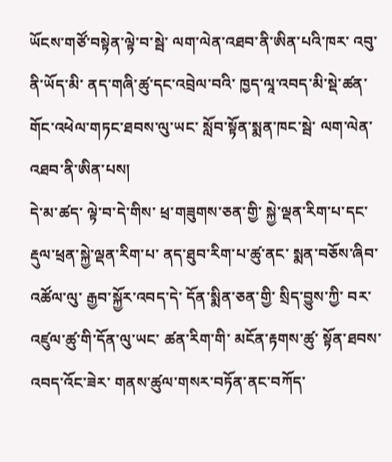ཡོངས་གཙོ་བསྟེན་ལྟེ་བ་སྦེ་ ལག་ལེན་འཐབ་ནི་ཨིན་པའི་ཁར་ འབུ་ནི་ཡོད་མི་ ནད་གཞི་ཚུ་དང་འབྲེལ་བའི་ ཁྱད་ལཱ་འབད་མི་སྡེ་ཚན་ གོང་འཕེལ་གཏང་ཐབས་ལུ་ཡང་ སློབ་སྟོན་སྨན་ཁང་སྦེ་ ལག་ལེན་འཐབ་ནི་ཨིན་པས།
དེ་མ་ཚད་ ལྟེ་བ་དེ་གིས་ ཕྲ་གཟུགས་ཅན་གྱི་ སྐྱེ་ལྡན་རིག་པ་དང་ རྡུལ་ཕྲན་སྐྱེ་ལྡན་རིག་པ་ ནད་ཐུབ་རིག་པ་ཚུ་ནང་ སྨན་བཅོས་ཞིབ་འཚོལ་ལུ་ རྒྱབ་སྐྱོར་འབད་དེ་ དོན་སྨིན་ཅན་གྱི་ སྲིད་བྱུས་ཀྱི་ བར་འཛུལ་ཚུ་གི་དོན་ལུ་ཡང་ ཚན་རིག་གི་ མངོན་རྟགས་ཚུ་ སྟོན་ཐབས་འབད་འོང་ཟེར་ གནས་ཚུལ་གསར་བཏོན་ནང་བཀོད་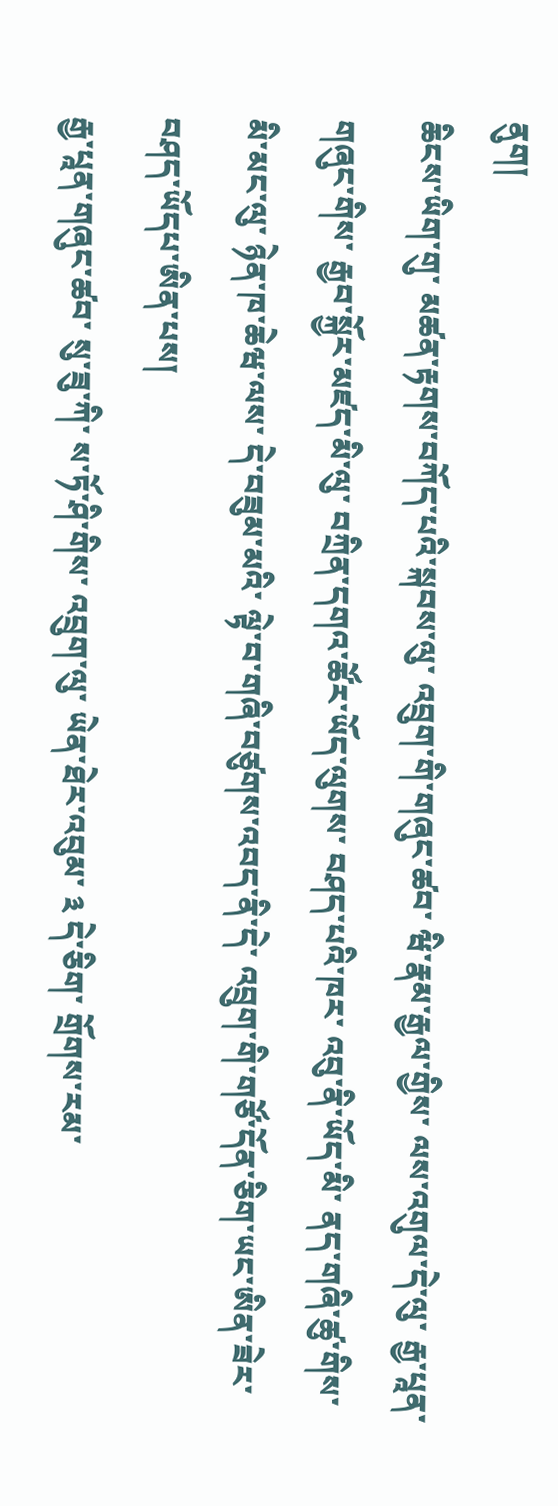ནུག།
ཆིངས་ཡིག་གུ་ མཚན་རྟགས་བཀོད་པའི་སྐབས་ལུ་ འབྲུག་གི་གཞུང་ཚབ་ ཝི་རྣམ་རྒྱལ་གྱིས་ ལས་འགུལ་དེ་ལུ་ རྒྱ་པཱན་གཞུང་གིས་ རྒྱབ་སྐྱོར་མཛད་མི་ལུ་ བཀྲིན་དགའ་ཚོར་ཡོད་ལུགས་ བཤད་པའི་ཁར་ འབུ་ནི་ཡོད་མི་ ནད་གཞི་ཚུ་གིས་ མི་མང་ལུ་ ཉེན་ཁ་ཆེཝ་ལས་ དེ་བཟུམ་མའི་ ལྟེ་བ་གཞི་བཙུགས་འབད་ནི་དེ་ འབྲུག་གི་གཙོ་དོན་ཅིག་ཡང་ཨིན་ཟེར་ བཤད་ཡོདཔ་ཨིན་པས།
རྒྱ་པཱན་གཞུང་ཚབ་ སུ་ཟུ་ཀི་ ས་ཏོ་ཤི་གིས་ འབྲུག་ལུ་ ཡེན་ཐེར་འབུམ་ ༣ དེ་ཅིག་ གྲོགས་རམ་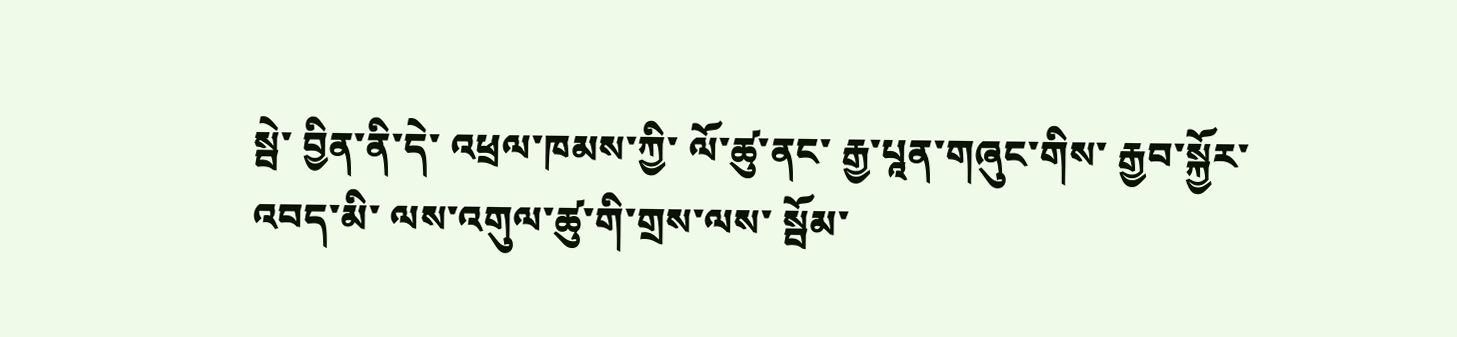སྦེ་ བྱིན་ནི་དེ་ འཕྲལ་ཁམས་ཀྱི་ ལོ་ཚུ་ནང་ རྒྱ་པཱན་གཞུང་གིས་ རྒྱབ་སྐྱོར་འབད་མི་ ལས་འགུལ་ཚུ་གི་གྲས་ལས་ སྦོམ་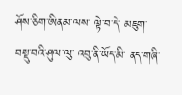ཤོས་ཅིག་ཨིནམ་ལས་ ལྟེ་བ་དེ་ མཇུག་བསྡུ་བའི་ཤུལ་ལུ་ འབུ་ནི་ཡོད་མི་ ནད་གཞི་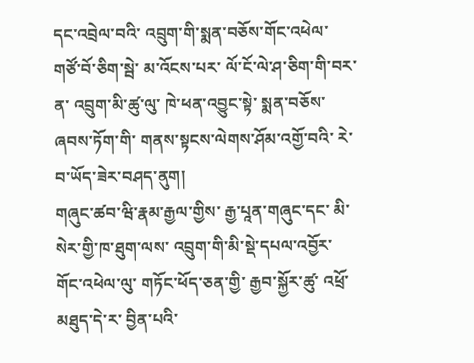དང་འབྲེལ་བའི་ འབྲུག་གི་སྨན་བཅོས་གོང་འཕེལ་ གཙོ་བོ་ཅིག་སྦེ་ མ་འོངས་པར་ ལོ་ངོ་ལེ་ཤ་ཅིག་གི་བར་ན་ འབྲུག་མི་ཚུ་ལུ་ ཁེ་ཕན་འབྱུང་སྟེ་ སྨན་བཅོས་ཞབས་ཏོག་གི་ གནས་སྟངས་ལེགས་ཤོམ་འགྱོ་བའི་ རེ་བ་ཡོད་ཟེར་བཤད་ནུག།
གཞུང་ཚབ་ཝི་རྣམ་རྒྱལ་གྱིས་ རྒྱ་པཱན་གཞུང་དང་ མི་སེར་གྱི་ཁ་ཐུག་ལས་ འབྲུག་གི་མི་སྡེ་དཔལ་འབྱོར་ གོང་འཕེལ་ལུ་ གཏོང་ཕོད་ཅན་གྱི་ རྒྱབ་སྐྱོར་ཚུ་ འཕྲོ་མཐུད་དེ་ར་ བྱིན་པའི་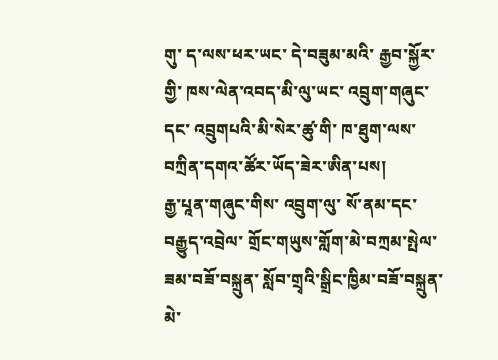གུ་ ད་ལས་ཕར་ཡང་ དེ་བཟུམ་མའི་ རྒྱབ་སྐྱོར་གྱི་ ཁས་ལེན་འབད་མི་ལུ་ཡང་ འབྲུག་གཞུང་དང་ འབྲུགཔའི་མི་སེར་ཚུ་གི་ ཁ་ཐུག་ལས་ བཀྲིན་དགའ་ཚོར་ཡོད་ཟེར་ཨིན་པས།
རྒྱ་པཱན་གཞུང་གིས་ འབྲུག་ལུ་ སོ་ནམ་དང་ བརྒྱུད་འབྲེལ་ གྲོང་གཡུས་གློག་མེ་བཀྲམ་སྤེལ་ ཟམ་བཟོ་བསྐྲུན་ སློབ་གྲྭའི་སྒྲིང་ཁྱིམ་བཟོ་བསྐྲུན་ མེ་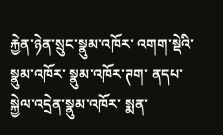རྐྱེན་ཉེན་སྲུང་སྣུམ་འཁོར་ འགག་སྡེའི་སྣུམ་འཁོར་ སྣུམ་འཁོར་ཊག་ ནདཔ་སྐྱེལ་འདྲེན་སྣུམ་འཁོར་ སྨན་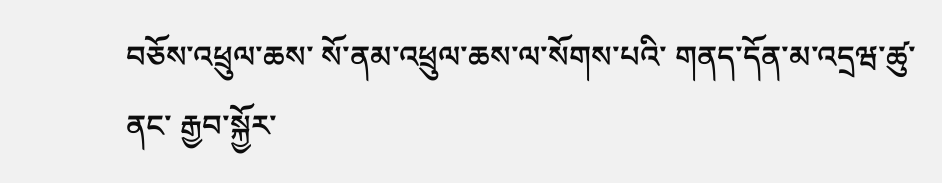བཅོས་འཕྲུལ་ཆས་ སོ་ནམ་འཕྲུལ་ཆས་ལ་སོགས་པའི་ གནད་དོན་མ་འདྲཝ་ཚུ་ནང་ རྒྱབ་སྐྱོར་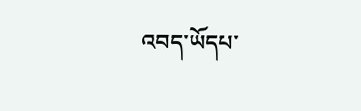འབད་ཡོདཔ་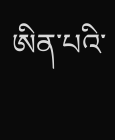ཨིན་པའི་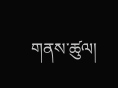གནས་ཚུལ།